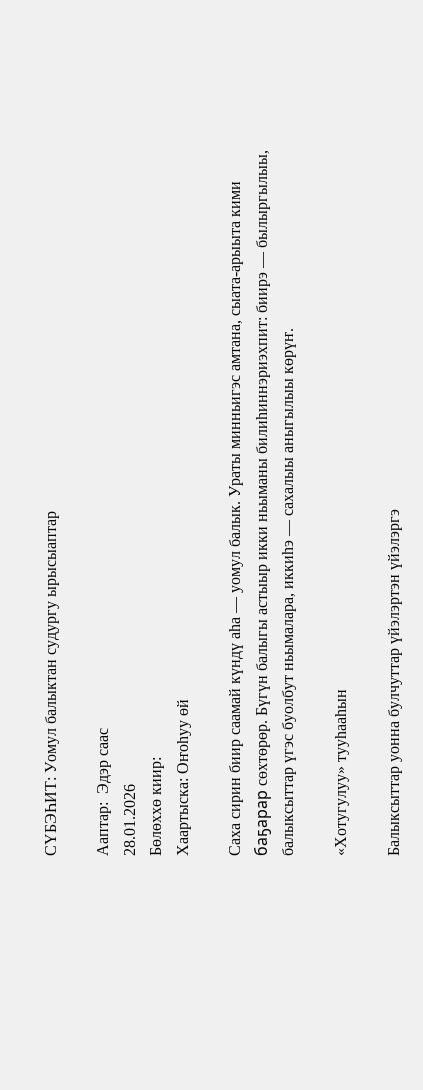СҮБЭҺИТ: Уомул балыктан судургу ырысыаптар

Ааптар:  Эдэр саас
28.01.2026
Бөлөххө киир:
Хаартыска: Оҥоһуу өй

Саха сирин биир саамай күндү аһа — уомул балык. Ураты минньигэс амтана, сыата-арыыта кими баҕарар сөхтөрөр. Бүгүн балыгы астыыр икки ньыманы билиһиннэриэхпит: биирэ — былыргылыы, балыксыттар үгэс буолбут ньымалара, иккиһэ — сахалыы аныгылыы көрүҥ.

«Хотугулуу» тууһааһын

Балыксыттар уонна булчуттар үйэлэртэн үйэлэргэ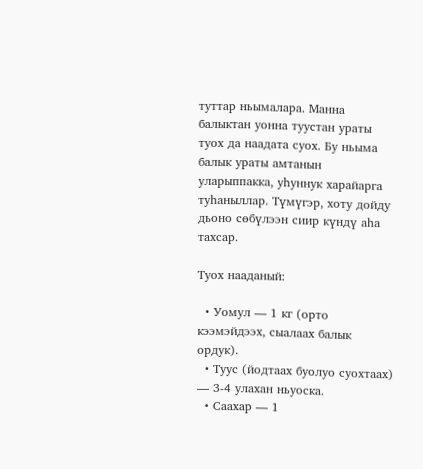туттар ньымалара. Манна балыктан уонна туустан ураты туох да наадата суох. Бу ньыма балык ураты амтанын уларыппакка, уһуннук харайарга туһаныллар. Түмүгэр, хоту дойду дьоно сөбүлээн сиир күндү аһа тахсар.

Туох нааданый:

  • Уомул — 1 кг (орто кээмэйдээх, сыалаах балык ордук).
  • Туус (йодтаах буолуо суохтаах) — 3-4 улахан ньуоска.
  • Саахар — 1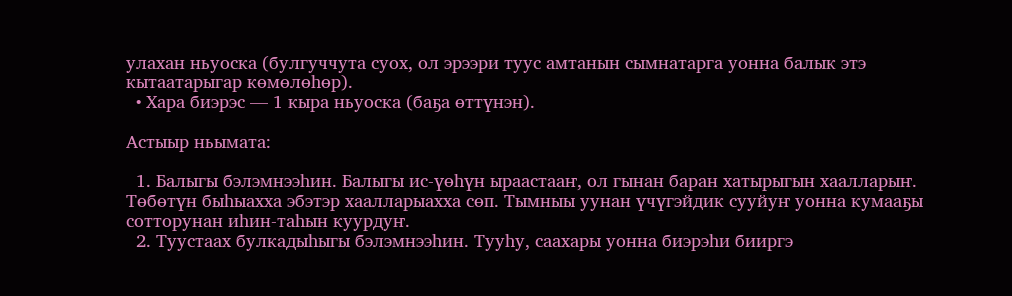улахан ньуоска (булгуччута суох, ол эрээри туус амтанын сымнатарга уонна балык этэ кытаатарыгар көмөлөһөр).
  • Хара биэрэс — 1 кыра ньуоска (баҕа өттүнэн).

Астыыр ньымата:

  1. Балыгы бэлэмнээһин. Балыгы ис-үөһүн ыраастааҥ, ол гынан баран хатырыгын хаалларыҥ. Төбөтүн быһыахха эбэтэр хаалларыахха сөп. Тымныы уунан үчүгэйдик сууйуҥ уонна кумааҕы сотторунан иһин-таһын куурдуҥ.
  2. Туустаах булкадыһыгы бэлэмнээһин. Тууһу, саахары уонна биэрэһи бииргэ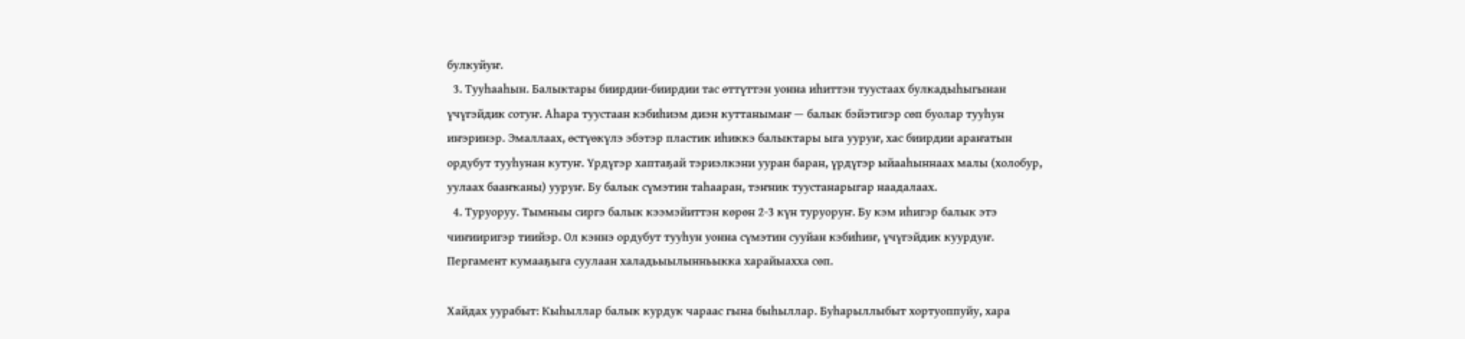булкуйуҥ.
  3. Тууһааһын. Балыктары биирдии-биирдии тас өттүттэн уонна иһиттэн туустаах булкадыһыгынан үчүгэйдик сотуҥ. Аһара туустаан кэбиһиэм диэн куттанымаҥ — балык бэйэтигэр сөп буолар тууһун иҥэринэр. Эмаллаах, өстүөкүлэ эбэтэр пластик иһиккэ балыктары ыга ууруҥ, хас биирдии араҥатын ордубут тууһунан кутуҥ. Үрдүгэр хаптаҕай тэриэлкэни ууран баран, үрдүгэр ыйааһыннаах малы (холобур, уулаах бааҥканы) ууруҥ. Бу балык сүмэтин таһааран, тэҥник туустанарыгар наадалаах.
  4. Туруоруу. Тымныы сиргэ балык кээмэйиттэн көрөн 2-3 күн туруоруҥ. Бу кэм иһигэр балык этэ чиҥииригэр тиийэр. Ол кэннэ ордубут тууһун уонна сүмэтин сууйан кэбиһиҥ, үчүгэйдик куурдуҥ. Пергамент кумааҕыга суулаан халадьыылынньыкка харайыахха сөп.

Хайдах уурабыт: Кыһыллар балык курдук чараас гына быһыллар. Буһарыллыбыт хортуоппуйу, хара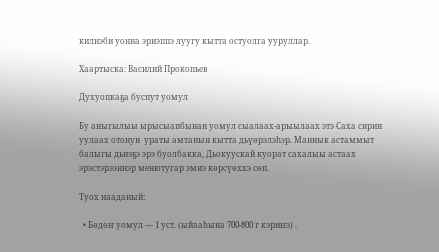килиэби уонна эриэппэ луугу кытта остуолга ууруллар.

Хаартыска: Василий Прокопьев

Духуопкаҕа буспут уомул

Бу аныгылыы ырысыапбынан уомул сыалаах-арыылаах этэ Саха сирин уулаах отонун  ураты амтанын кытта дьүөрэлэһэр. Маннык астаммыт балыгы дьиэҕэ эрэ буолбакка, Дьокуускай куорат сахалыы астаах эрэстэрээннэр менютугар эмиэ көрсүөххэ сөп.

Туох нааданый:

  • Бөдөҥ уомул — 1 уст. (ыйааһына 700-800 г кэриҥэ) .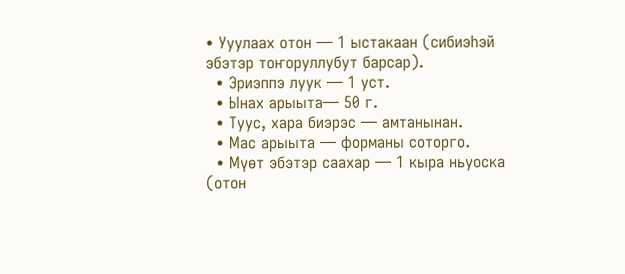• Ууулаах отон — 1 ыстакаан (сибиэһэй эбэтэр тоҥоруллубут барсар).
  • Эриэппэ луук — 1 уст.
  • Ынах арыыта— 50 г.
  • Туус, хара биэрэс — амтанынан.
  • Мас арыыта — форманы соторго.
  • Мүөт эбэтэр саахар — 1 кыра ньуоска (отон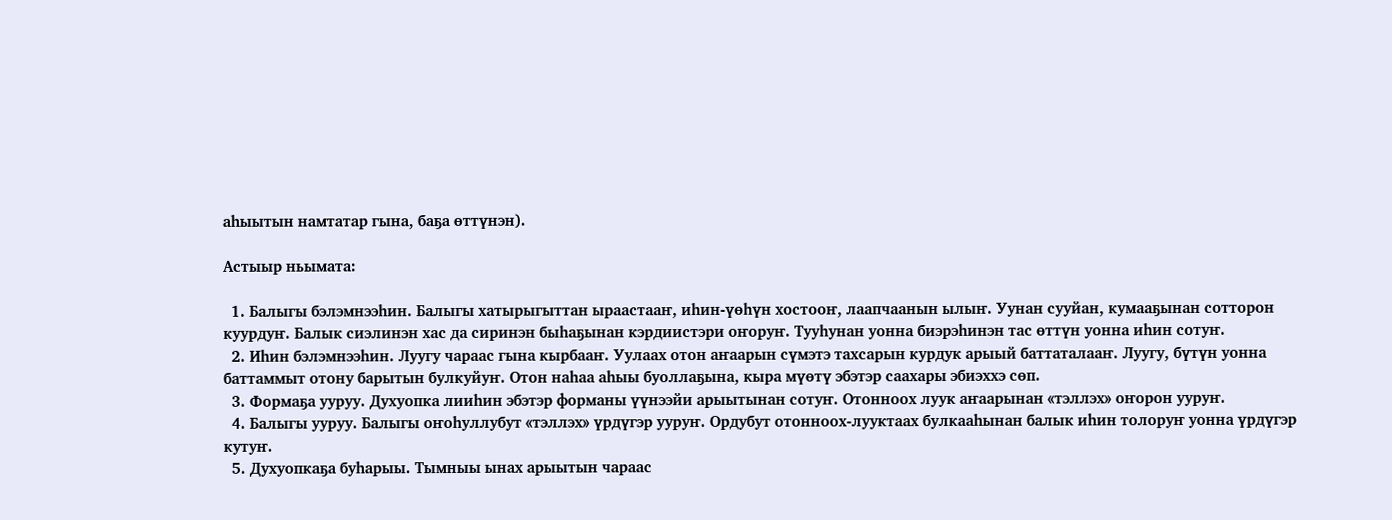аһыытын намтатар гына, баҕа өттүнэн).

Астыыр ньымата:

  1. Балыгы бэлэмнээһин. Балыгы хатырыгыттан ыраастааҥ, иһин-үөһүн хостооҥ, лаапчаанын ылыҥ. Уунан сууйан, кумааҕынан сотторон куурдуҥ. Балык сиэлинэн хас да сиринэн быһаҕынан кэрдиистэри оҥоруҥ. Тууһунан уонна биэрэһинэн тас өттүн уонна иһин сотуҥ.
  2. Иһин бэлэмнээһин. Луугу чараас гына кырбааҥ. Уулаах отон аҥаарын сүмэтэ тахсарын курдук арыый баттаталааҥ. Луугу, бүтүн уонна баттаммыт отону барытын булкуйуҥ. Отон наһаа аһыы буоллаҕына, кыра мүөтү эбэтэр саахары эбиэххэ сөп.
  3. Формаҕа ууруу. Духуопка лииһин эбэтэр форманы үүнээйи арыытынан сотуҥ. Отонноох луук аҥаарынан «тэллэх» оҥорон ууруҥ.
  4. Балыгы ууруу. Балыгы оҥоһуллубут «тэллэх» үрдүгэр ууруҥ. Ордубут отонноох-лууктаах булкааһынан балык иһин толоруҥ уонна үрдүгэр кутуҥ.
  5. Духуопкаҕа буһарыы. Тымныы ынах арыытын чараас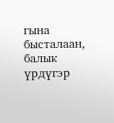гына бысталаан, балык үрдүгэр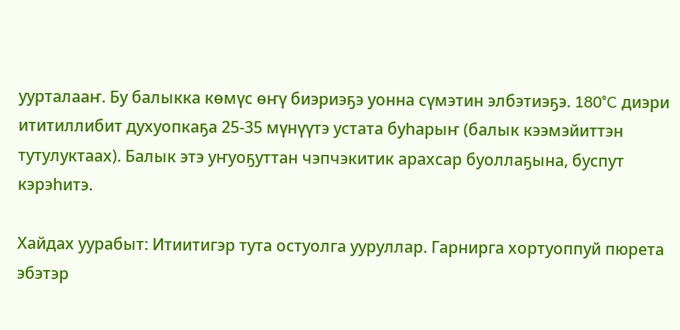уурталааҥ. Бу балыкка көмүс өҥү биэриэҕэ уонна сүмэтин элбэтиэҕэ. 180°C диэри ититиллибит духуопкаҕа 25-35 мүнүүтэ устата буһарыҥ (балык кээмэйиттэн тутулуктаах). Балык этэ уҥуоҕуттан чэпчэкитик арахсар буоллаҕына, буспут кэрэһитэ.

Хайдах уурабыт: Итиитигэр тута остуолга ууруллар. Гарнирга хортуоппуй пюрета эбэтэр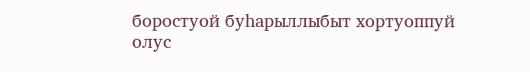боростуой буһарыллыбыт хортуоппуй олус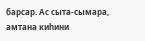барсар. Ас сыта-сымара, амтана киһини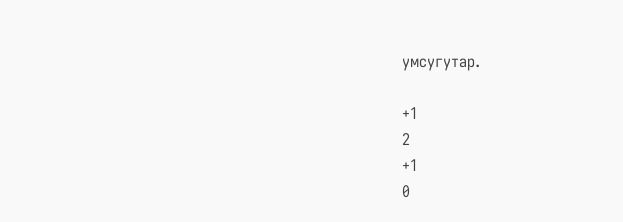умсугутар.

+1
2
+1
0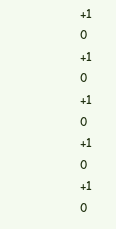+1
0
+1
0
+1
0
+1
0
+1
0